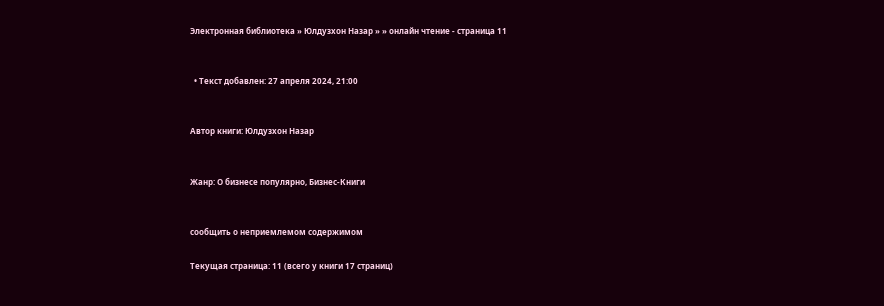Электронная библиотека » Юлдузхон Назар » » онлайн чтение - страница 11


  • Текст добавлен: 27 апреля 2024, 21:00


Автор книги: Юлдузхон Назар


Жанр: О бизнесе популярно, Бизнес-Книги


сообщить о неприемлемом содержимом

Текущая страница: 11 (всего у книги 17 страниц)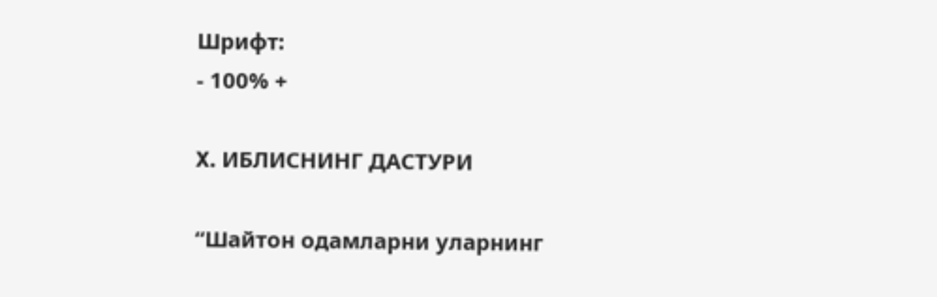Шрифт:
- 100% +

X. ИБЛИСНИНГ ДАСТУРИ

“Шайтон одамларни уларнинг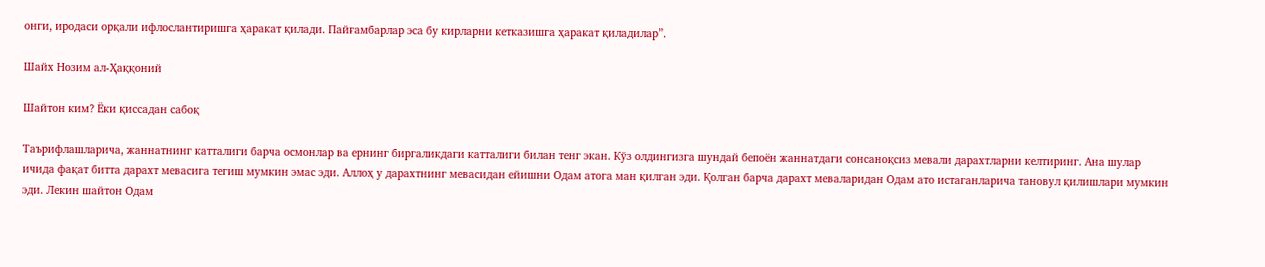онги, иродаси орқали ифлослантиришга ҳаракат қилади. Пайғамбарлар эса бу кирларни кетказишга ҳаракат қиладилар”.

Шайх Нозим ал-Ҳаққоний

Шайтон ким? Ёки қиссадан сабоқ

Таърифлашларича, жаннатнинг катталиги барча осмонлар ва ернинг биргаликдаги катталиги билан тенг экан. Кўз олдингизга шундай бепоён жаннатдаги сонсаноқсиз мевали дарахтларни келтиринг. Ана шулар ичида фақат битта дарахт мевасига тегиш мумкин эмас эди. Аллоҳ у дарахтнинг мевасидан ейишни Одам атога ман қилган эди. Қолган барча дарахт меваларидан Одам ато истаганларича тановул қилишлари мумкин эди. Лекин шайтон Одам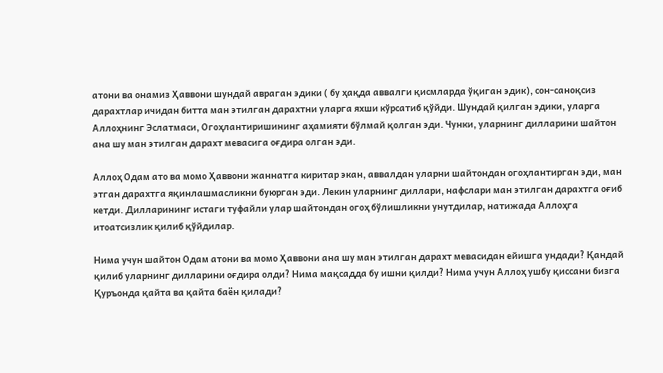атони ва онамиз Ҳаввони шундай авраган эдики ( бу ҳақда аввалги қисмларда ўқиган эдик), сон-саноқсиз дарахтлар ичидан битта ман этилган дарахтни уларга яхши кўрсатиб қўйди. Шундай қилган эдики, уларга Аллоҳнинг Эслатмаси, Огоҳлантиришининг аҳамияти бўлмай қолган эди. Чунки, уларнинг дилларини шайтон ана шу ман этилган дарахт мевасига оғдира олган эди.

Аллоҳ Одам ато ва момо Ҳаввони жаннатга киритар экан, аввалдан уларни шайтондан огоҳлантирган эди, ман этган дарахтга яқинлашмасликни буюрган эди. Лекин уларнинг диллари, нафслари ман этилган дарахтга оғиб кетди. Дилларининг истаги туфайли улар шайтондан огоҳ бўлишликни унутдилар, натижада Аллоҳга итоатсизлик қилиб қўйдилар.

Нима учун шайтон Одам атони ва момо Ҳаввони ана шу ман этилган дарахт мевасидан ейишга ундади? Қандай қилиб уларнинг дилларини оғдира олди? Нима мақсадда бу ишни қилди? Нима учун Аллоҳ ушбу қиссани бизга Қуръонда қайта ва қайта баён қилади?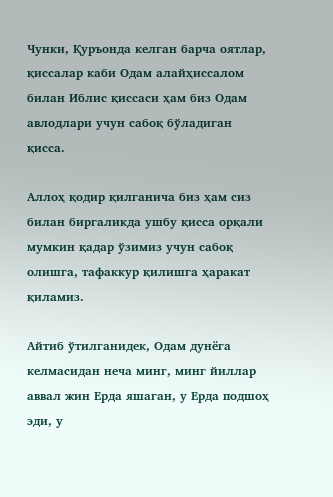Чунки, Қуръонда келган барча оятлар, қиссалар каби Одам алайҳиссалом билан Иблис қиссаси ҳам биз Одам авлодлари учун сабоқ бўладиган қисса.

Аллоҳ қодир қилганича биз ҳам сиз билан биргаликда ушбу қисса орқали мумкин қадар ўзимиз учун сабоқ олишга, тафаккур қилишга ҳаракат қиламиз.

Айтиб ўтилганидек, Одам дунёга келмасидан неча минг, минг йиллар аввал жин Ерда яшаган, у Ерда подшоҳ эди, у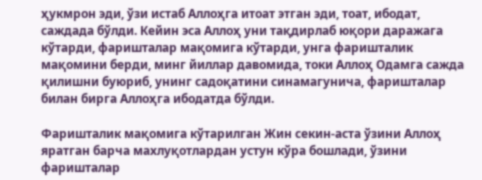ҳукмрон эди, ўзи истаб Аллоҳга итоат этган эди, тоат, ибодат, саждада бўлди. Кейин эса Аллоҳ уни тақдирлаб юқори даражага кўтарди, фаришталар мақомига кўтарди, унга фаришталик мақомини берди, минг йиллар давомида, токи Аллоҳ Одамга сажда қилишни буюриб, унинг садоқатини синамагунича, фаришталар билан бирга Аллоҳга ибодатда бўлди.

Фаришталик мақомига кўтарилган Жин секин-аста ўзини Аллоҳ яратган барча махлуқотлардан устун кўра бошлади, ўзини фаришталар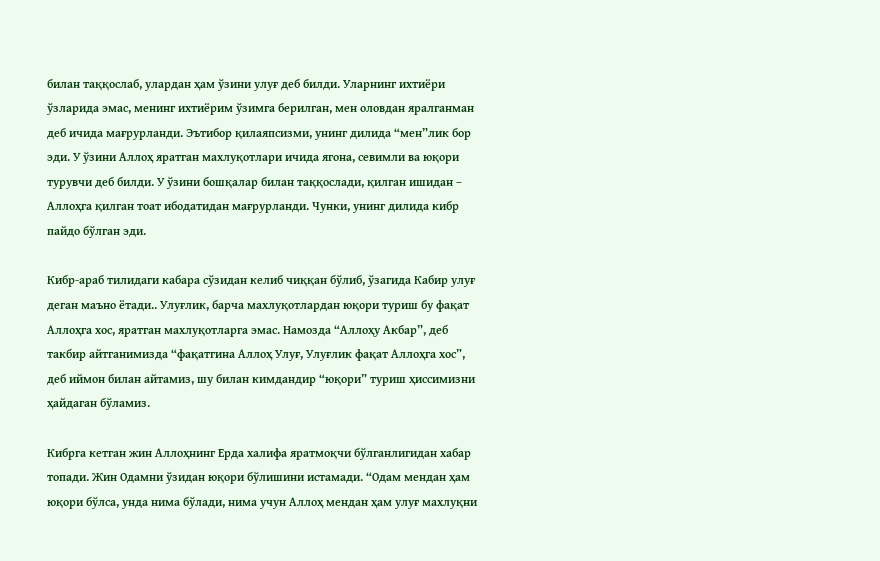билан таққослаб, улардан ҳам ўзини улуғ деб билди. Уларнинг ихтиёри ўзларида эмас, менинг ихтиёрим ўзимга берилган, мен оловдан яралганман деб ичида мағрурланди. Эътибор қилаяпсизми, унинг дилида “мен”лик бор эди. У ўзини Аллоҳ яратган махлуқотлари ичида ягона, севимли ва юқори турувчи деб билди. У ўзини бошқалар билан таққослади, қилган ишидан – Аллоҳга қилган тоат ибодатидан мағрурланди. Чунки, унинг дилида кибр пайдо бўлган эди.

Кибр-араб тилидаги кабара сўзидан келиб чиққан бўлиб, ўзагида Кабир улуғ деган маъно ётади.. Улуғлик, барча махлуқотлардан юқори туриш бу фақат Аллоҳга хос, яратган махлуқотларга эмас. Намозда “Аллоҳу Акбар”, деб такбир айтганимизда “фақатгина Аллоҳ Улуғ, Улуғлик фақат Аллоҳга хосˮ, деб иймон билан айтамиз, шу билан кимдандир “юқори” туриш ҳиссимизни ҳайдаган бўламиз.

Кибрга кетган жин Аллоҳнинг Ерда халифа яратмоқчи бўлганлигидан хабар топади. Жин Одамни ўзидан юқори бўлишини истамади. “Одам мендан ҳам юқори бўлса, унда нима бўлади, нима учун Аллоҳ мендан ҳам улуғ махлуқни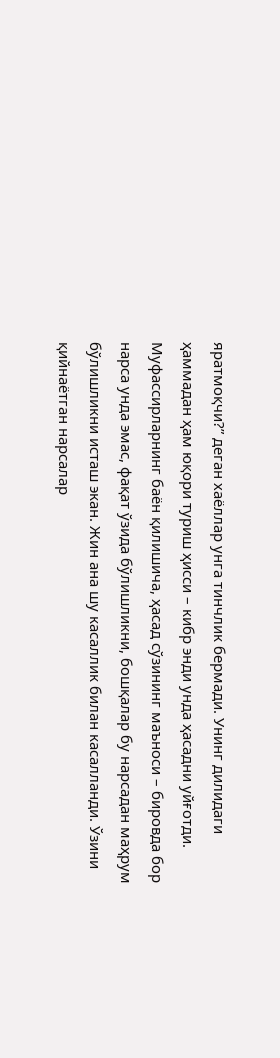яратмоқчи?” деган хаёллар унга тинчлик бермади. Унинг дилидаги ҳаммадан ҳам юқори туриш ҳисси – кибр энди унда ҳасадни уйғотди. Муфассирларнинг баён қилишича, ҳасад сўзининг маъноси – бировда бор нарса унда эмас, фақат ўзида бўлишликни, бошқалар бу нарсадан маҳрум бўлишликни исташ экан. Жин ана шу касаллик билан касалланди. Ўзини қийнаётган нарсалар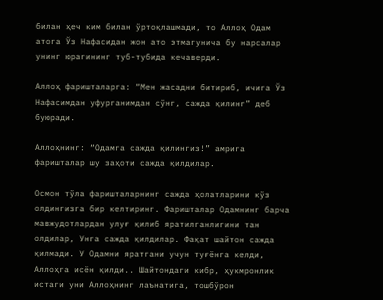билан ҳеч ким билан ўртоқлашмади, то Аллоҳ Одам атога Ўз Нафасидан жон ато этмагунича бу нарсалар унинг юрагининг туб-тубида кечаверди.

Аллоҳ фаришталарга: “Мен жасадни битириб, ичига Ўз Нафасимдан уфурганимдан сўнг, сажда қилинг” деб буюради.

Аллоҳнинг: “Одамга сажда қилингиз!” амрига фаришталар шу заҳоти сажда қилдилар.

Осмон тўла фаришталарнинг сажда ҳолатларини кўз олдингизга бир келтиринг. Фаришталар Одамнинг барча мавжудотлардан улуғ қилиб яратилганлигини тан олдилар, Унга сажда қилдилар. Фақат шайтон сажда қилмади. У Одамни яратгани учун туғёнга келди, Аллоҳга исён қилди.. Шайтондаги кибр, ҳукмронлик истаги уни Аллоҳнинг лаънатига, тошбўрон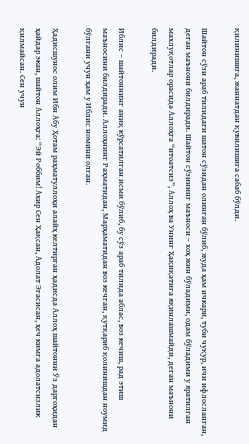қилинишига, жаннатдан қувилишига сабаб бўлди.

Шайтон сўзи араб тилидаги шатон сўзидан олинган бўлиб, жуда ҳам ичкари, туби чуқур, ичи ифлосланган, деган маънони билдиради. Шайтон сўзининг маъноси – хоҳ жин бўладими, одам бўладими у яратилган махлуқотлар орасида Аллоҳга “итоатсиз”, Аллоҳ ва Унинг Ҳақиқатига яқинлашмайди, деган маънони билдиради.

Иблис – шайтоннинг аниқ кўрсатилган исми бўлиб, бу сўз араб тилида аблас, воз кечиш, рад этиш маъносини билдиради. Аллоҳнинг Раҳматидан, Марҳаматидан воз кечган, қутқариб қолинишдан ноумид бўлгани учун ҳам у Иблис номини олган.

Ҳадисшунос олим Ибн Абу Ҳотам раҳматуллоҳи алайҳ келтирган ҳадисда Аллоҳ шайтонни Ўз даргоҳидан ҳайдар экан, шайтон Аллоҳга: “Эй Роббим! Ахир Сен Ҳақсан, Адолат Эгасисан, ҳеч кимга адолатсизлик қилмайсан. Сен учун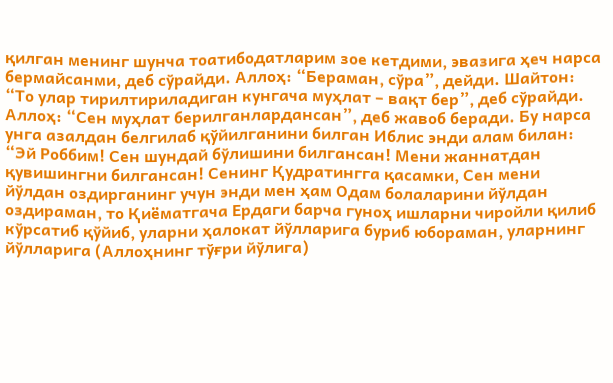қилган менинг шунча тоатибодатларим зое кетдими, эвазига ҳеч нарса бермайсанми, деб сўрайди. Аллоҳ: “Бераман, сўра”, дейди. Шайтон: “То улар тирилтириладиган кунгача муҳлат – вақт бер”, деб сўрайди. Аллоҳ: “Сен муҳлат берилганлардансан”, деб жавоб беради. Бу нарса унга азалдан белгилаб қўйилганини билган Иблис энди алам билан: “Эй Роббим! Сен шундай бўлишини билгансан! Мени жаннатдан қувишингни билгансан! Сенинг Қудратингга қасамки, Сен мени йўлдан оздирганинг учун энди мен ҳам Одам болаларини йўлдан оздираман, то Қиёматгача Ердаги барча гуноҳ ишларни чиройли қилиб кўрсатиб қўйиб, уларни ҳалокат йўлларига буриб юбораман, уларнинг йўлларига (Аллоҳнинг тўғри йўлига)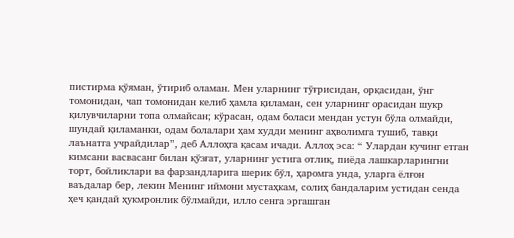пистирма қўяман, ўтириб оламан. Мен уларнинг тўғрисидан, орқасидан, ўнг томонидан, чап томонидан келиб ҳамла қиламан, сен уларнинг орасидан шукр қилувчиларни топа олмайсан; кўрасан, одам боласи мендан устун бўла олмайди, шундай қиламанки, одам болалари ҳам худди менинг аҳволимга тушиб, тавқи лаънатга учрайдилар”, деб Аллоҳга қасам ичади. Аллоҳ эса: “ Улардан кучинг етган кимсани васвасанг билан қўзғат, уларнинг устига отлиқ, пиёда лашкарларингни торт, бойликлари ва фарзандларига шерик бўл, ҳаромга унда, уларга ёлғон ваъдалар бер, лекин Менинг иймони мустаҳкам, солиҳ бандаларим устидан сенда ҳеч қандай ҳукмронлик бўлмайди, илло сенга эргашган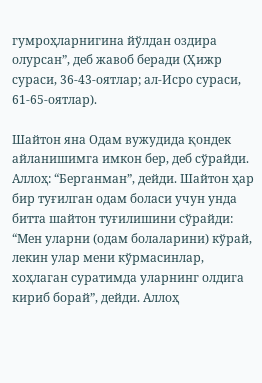гумроҳларнигина йўлдан оздира олурсан”, деб жавоб беради (Ҳижр сураси, 36-43-оятлар; ал-Исро сураси, 61-65-оятлар).

Шайтон яна Одам вужудида қондек айланишимга имкон бер, деб сўрайди. Аллоҳ: “Берганман”, дейди. Шайтон ҳар бир туғилган одам боласи учун унда битта шайтон туғилишини сўрайди: “Мен уларни (одам болаларини) кўрай, лекин улар мени кўрмасинлар, хоҳлаган суратимда уларнинг олдига кириб борай”, дейди. Аллоҳ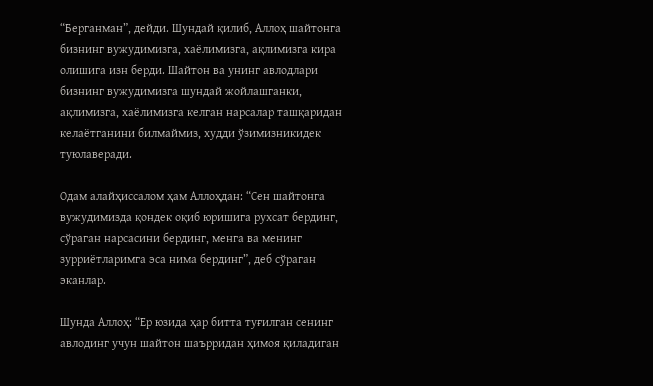“Берганман”, дейди. Шундай қилиб, Аллоҳ шайтонга бизнинг вужудимизга, хаёлимизга, ақлимизга кира олишига изн берди. Шайтон ва унинг авлодлари бизнинг вужудимизга шундай жойлашганки, ақлимизга, хаёлимизга келган нарсалар ташқаридан келаётганини билмаймиз, худди ўзимизникидек туюлаверади.

Одам алайҳиссалом ҳам Аллоҳдан: “Сен шайтонга вужудимизда қондек оқиб юришига рухсат бердинг, сўраган нарсасини бердинг, менга ва менинг зурриётларимга эса нима бердинг”, деб сўраган эканлар.

Шунда Аллоҳ: “Ер юзида ҳар битта туғилган сенинг авлодинг учун шайтон шаърридан ҳимоя қиладиган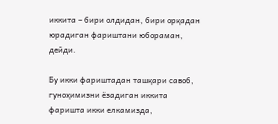иккита – бири олдидан, бири орқадан юрадиган фариштани юбораман, дейди.

Бу икки фариштадан ташқари савоб, гуноҳимизни ёзадиган иккита фаришта икки елкамизда,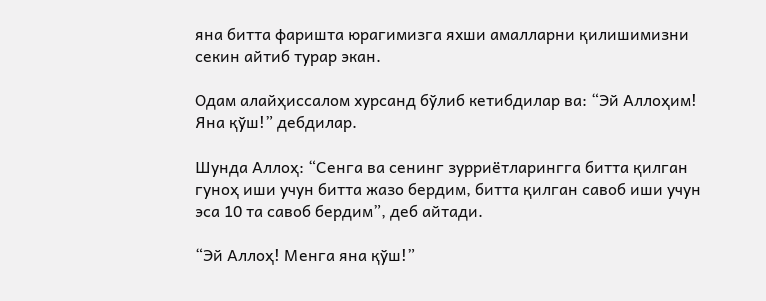яна битта фаришта юрагимизга яхши амалларни қилишимизни секин айтиб турар экан.

Одам алайҳиссалом хурсанд бўлиб кетибдилар ва: “Эй Аллоҳим! Яна қўш!” дебдилар.

Шунда Аллоҳ: “Сенга ва сенинг зурриётларингга битта қилган гуноҳ иши учун битта жазо бердим, битта қилган савоб иши учун эса 10 та савоб бердим”, деб айтади.

“Эй Аллоҳ! Менга яна қўш!”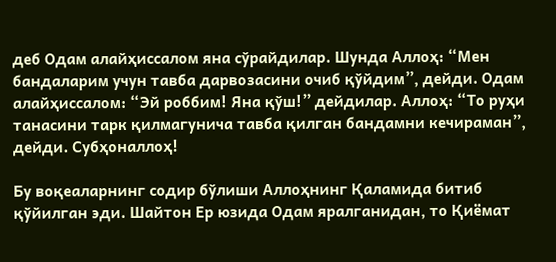деб Одам алайҳиссалом яна сўрайдилар. Шунда Аллоҳ: “Мен бандаларим учун тавба дарвозасини очиб қўйдим”, дейди. Одам алайҳиссалом: “Эй роббим! Яна қўш!” дейдилар. Аллоҳ: “То руҳи танасини тарк қилмагунича тавба қилган бандамни кечираман”, дейди. Субҳоналлоҳ!

Бу воқеаларнинг содир бўлиши Аллоҳнинг Қаламида битиб қўйилган эди. Шайтон Ер юзида Одам яралганидан, то Қиёмат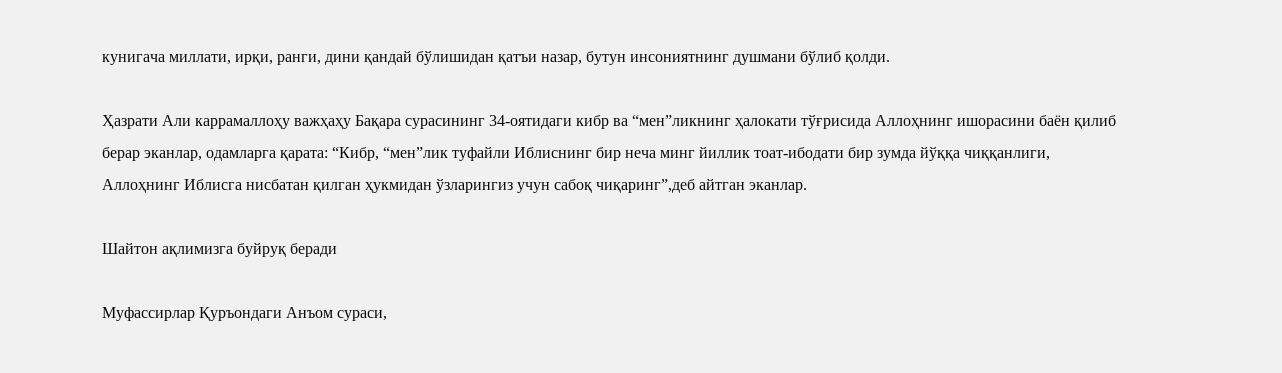кунигача миллати, ирқи, ранги, дини қандай бўлишидан қатъи назар, бутун инсониятнинг душмани бўлиб қолди.

Ҳазрати Али каррамаллоҳу важҳаҳу Бақара сурасининг 34-оятидаги кибр ва “мен”ликнинг ҳалокати тўғрисида Аллоҳнинг ишорасини баён қилиб берар эканлар, одамларга қарата: “Кибр, “мен”лик туфайли Иблиснинг бир неча минг йиллик тоат-ибодати бир зумда йўққа чиққанлиги, Аллоҳнинг Иблисга нисбатан қилган ҳукмидан ўзларингиз учун сабоқ чиқаринг”,деб айтган эканлар.

Шайтон ақлимизга буйруқ беради

Муфассирлар Қуръондаги Анъом сураси,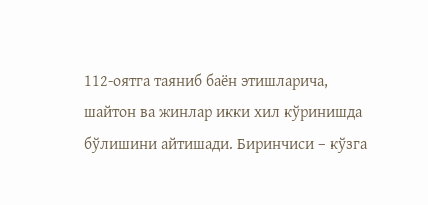112-оятга таяниб баён этишларича, шайтон ва жинлар икки хил кўринишда бўлишини айтишади. Биринчиси – кўзга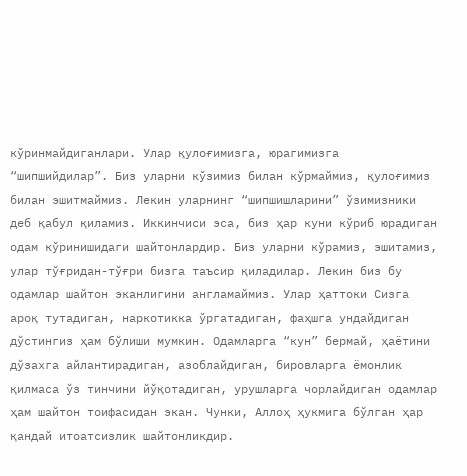кўринмайдиганлари. Улар қулоғимизга, юрагимизга “шипшийдилар”. Биз уларни кўзимиз билан кўрмаймиз, қулоғимиз билан эшитмаймиз. Лекин уларнинг “шипшишларини” ўзимизники деб қабул қиламиз. Иккинчиси эса, биз ҳар куни кўриб юрадиган одам кўринишидаги шайтонлардир. Биз уларни кўрамиз, эшитамиз, улар тўғридан-тўғри бизга таъсир қиладилар. Лекин биз бу одамлар шайтон эканлигини англамаймиз. Улар ҳаттоки Сизга ароқ тутадиган, наркотикка ўргатадиган, фаҳшга ундайдиган дўстингиз ҳам бўлиши мумкин. Одамларга “кун” бермай, ҳаётини дўзахга айлантирадиган, азоблайдиган, бировларга ёмонлик қилмаса ўз тинчини йўқотадиган, урушларга чорлайдиган одамлар ҳам шайтон тоифасидан экан. Чунки, Аллоҳ ҳукмига бўлган ҳар қандай итоатсизлик шайтонликдир.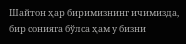Шайтон ҳар биримизнинг ичимизда, бир сонияга бўлса ҳам у бизни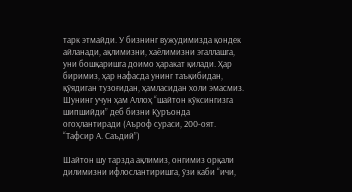тарк этмайди. У бизнинг вужудимизда қондек айланади, ақлимизни, хаёлимизни эгаллашга, уни бошқаришга доимо ҳаракат қилади. Ҳар биримиз, ҳар нафасда унинг таъқибидан, қўядиган тузоғидан, ҳамласидан холи эмасмиз. Шунинг учун ҳам Аллоҳ “шайтон кўксингизга шипшийди” деб бизни Қуръонда огоҳлантиради (Аъроф сураси, 200-оят. “Тафсир А. Саъдий”)

Шайтон шу тарзда ақлимиз, онгимиз орқали дилимизни ифлослантиришга, ўзи каби “ичи,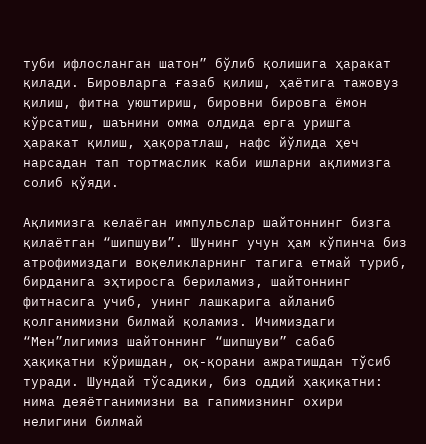туби ифлосланган шатон” бўлиб қолишига ҳаракат қилади. Бировларга ғазаб қилиш, ҳаётига тажовуз қилиш, фитна уюштириш, бировни бировга ёмон кўрсатиш, шаънини омма олдида ерга уришга ҳаракат қилиш, ҳақоратлаш, нафс йўлида ҳеч нарсадан тап тортмаслик каби ишларни ақлимизга солиб қўяди.

Ақлимизга келаёган импульслар шайтоннинг бизга қилаётган “шипшуви”. Шунинг учун ҳам кўпинча биз атрофимиздаги воқеликларнинг тагига етмай туриб, бирданига эҳтиросга бериламиз, шайтоннинг фитнасига учиб, унинг лашкарига айланиб қолганимизни билмай қоламиз. Ичимиздаги “Мен”лигимиз шайтоннинг “шипшуви” сабаб ҳақиқатни кўришдан, оқ-қорани ажратишдан тўсиб туради. Шундай тўсадики, биз оддий ҳақиқатни: нима деяётганимизни ва гапимизнинг охири нелигини билмай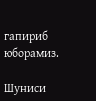гапириб юборамиз.

Шуниси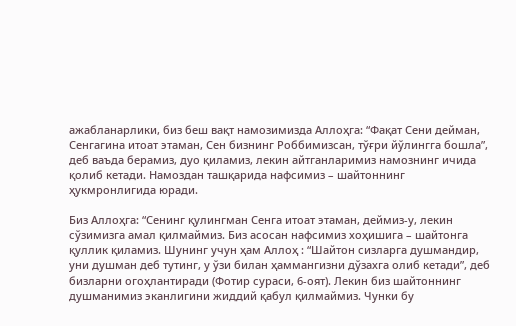ажабланарлики, биз беш вақт намозимизда Аллоҳга: “Фақат Сени дейман, Сенгагина итоат этаман, Сен бизнинг Роббимизсан, тўғри йўлингга бошла”, деб ваъда берамиз, дуо қиламиз, лекин айтганларимиз намознинг ичида қолиб кетади. Намоздан ташқарида нафсимиз – шайтоннинг ҳукмронлигида юради.

Биз Аллоҳга: “Сенинг қулингман Сенга итоат этаман, деймиз-у, лекин сўзимизга амал қилмаймиз. Биз асосан нафсимиз хоҳишига – шайтонга қуллик қиламиз. Шунинг учун ҳам Аллоҳ : “Шайтон сизларга душмандир, уни душман деб тутинг, у ўзи билан ҳаммангизни дўзахга олиб кетади”, деб бизларни огоҳлантиради (Фотир сураси, 6-оят). Лекин биз шайтоннинг душманимиз эканлигини жиддий қабул қилмаймиз. Чунки бу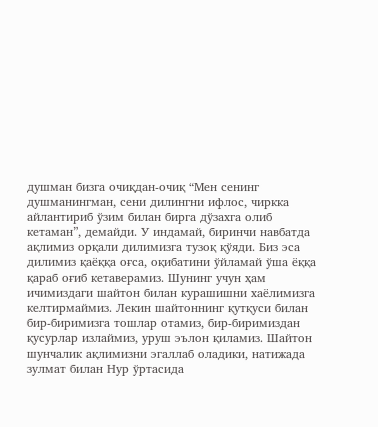душман бизга очиқдан-очиқ “Мен сенинг душманингман, сени дилингни ифлос, чиркка айлантириб ўзим билан бирга дўзахга олиб кетаман”, демайди. У индамай, биринчи навбатда ақлимиз орқали дилимизга тузоқ қўяди. Биз эса дилимиз қаёққа оғса, оқибатини ўйламай ўша ёққа қараб оғиб кетаверамиз. Шунинг учун ҳам ичимиздаги шайтон билан курашишни хаёлимизга келтирмаймиз. Лекин шайтоннинг қутқуси билан бир-биримизга тошлар отамиз, бир-биримиздан қусурлар излаймиз, уруш эълон қиламиз. Шайтон шунчалик ақлимизни эгаллаб оладики, натижада зулмат билан Нур ўртасида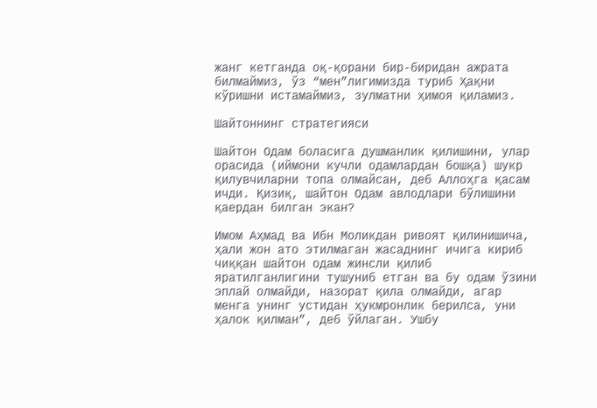жанг кетганда оқ-қорани бир-биридан ажрата билмаймиз, ўз “мен”лигимизда туриб Ҳақни кўришни истамаймиз, зулматни ҳимоя қиламиз.

Шайтоннинг стратегияси

Шайтон Одам боласига душманлик қилишини, улар орасида (иймони кучли одамлардан бошқа) шукр қилувчиларни топа олмайсан, деб Аллоҳга қасам ичди. Қизиқ, шайтон Одам авлодлари бўлишини қаердан билган экан?

Имом Аҳмад ва Ибн Моликдан ривоят қилинишича, ҳали жон ато этилмаган жасаднинг ичига кириб чиққан шайтон одам жинсли қилиб яратилганлигини тушуниб етган ва бу одам ўзини эплай олмайди, назорат қила олмайди, агар менга унинг устидан ҳукмронлик берилса, уни ҳалок қилман”, деб ўйлаган. Ушбу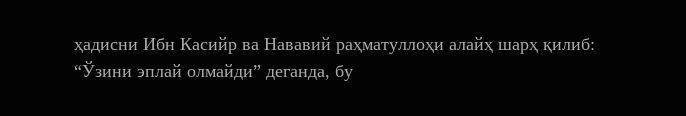ҳадисни Ибн Касийр ва Нававий раҳматуллоҳи алайҳ шарҳ қилиб: “Ўзини эплай олмайди” деганда, бу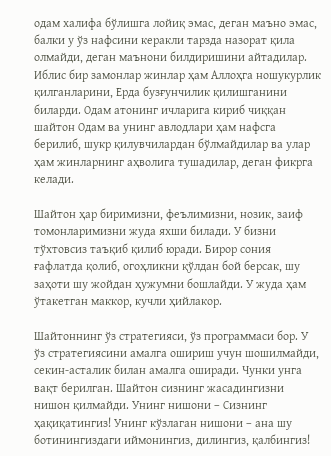одам халифа бўлишга лойиқ эмас, деган маъно эмас, балки у ўз нафсини керакли тарзда назорат қила олмайди, деган маънони билдиришини айтадилар. Иблис бир замонлар жинлар ҳам Аллоҳга ношукурлик қилганларини, Ерда бузғунчилик қилишганини биларди. Одам атонинг ичларига кириб чиққан шайтон Одам ва унинг авлодлари ҳам нафсга берилиб, шукр қилувчилардан бўлмайдилар ва улар ҳам жинларнинг аҳволига тушадилар, деган фикрга келади.

Шайтон ҳар биримизни, феълимизни, нозик, заиф томонларимизни жуда яхши билади. У бизни тўхтовсиз таъқиб қилиб юради. Бирор сония ғафлатда қолиб, огоҳликни қўлдан бой берсак, шу заҳоти шу жойдан ҳужумни бошлайди. У жуда ҳам ўтакетган маккор, кучли ҳийлакор.

Шайтоннинг ўз стратегияси, ўз программаси бор. У ўз стратегиясини амалга ошириш учун шошилмайди, секин-асталик билан амалга оширади. Чунки унга вақт берилган. Шайтон сизнинг жасадингизни нишон қилмайди. Унинг нишони – Сизнинг ҳақиқатингиз! Унинг кўзлаган нишони – ана шу ботинингиздаги иймонингиз, дилингиз, қалбингиз!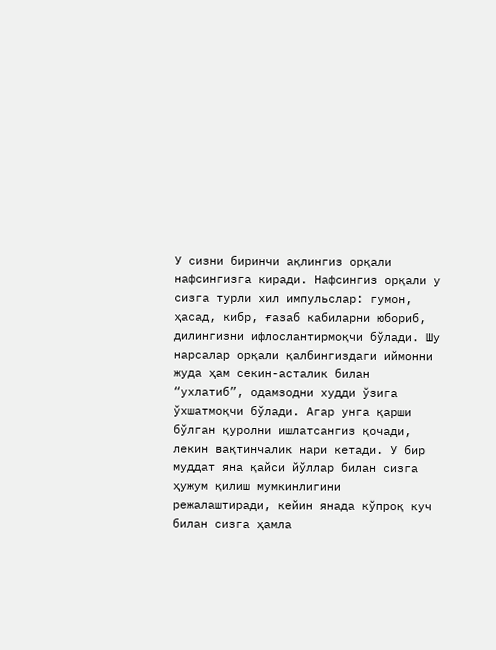У сизни биринчи ақлингиз орқали нафсингизга киради. Нафсингиз орқали у сизга турли хил импульслар: гумон, ҳасад, кибр, ғазаб кабиларни юбориб, дилингизни ифлослантирмоқчи бўлади. Шу нарсалар орқали қалбингиздаги иймонни жуда ҳам секин-асталик билан “ухлатиб”, одамзодни худди ўзига ўхшатмоқчи бўлади. Агар унга қарши бўлган қуролни ишлатсангиз қочади, лекин вақтинчалик нари кетади. У бир муддат яна қайси йўллар билан сизга ҳужум қилиш мумкинлигини режалаштиради, кейин янада кўпроқ куч билан сизга ҳамла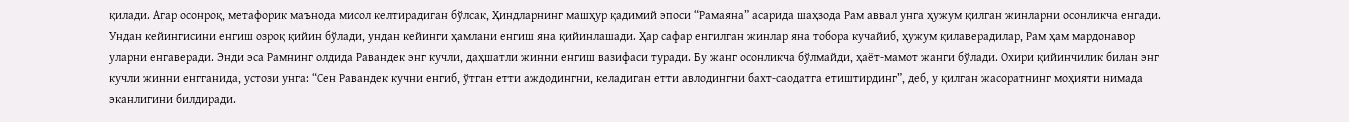қилади. Агар осонроқ, метафорик маънода мисол келтирадиган бўлсак, Ҳиндларнинг машҳур қадимий эпоси “Рамаяна” асарида шаҳзода Рам аввал унга ҳужум қилган жинларни осонликча енгади. Ундан кейингисини енгиш озроқ қийин бўлади, ундан кейинги ҳамлани енгиш яна қийинлашади. Ҳар сафар енгилган жинлар яна тобора кучайиб, ҳужум қилаверадилар, Рам ҳам мардонавор уларни енгаверади. Энди эса Рамнинг олдида Равандек энг кучли, даҳшатли жинни енгиш вазифаси туради. Бу жанг осонликча бўлмайди, ҳаёт-мамот жанги бўлади. Охири қийинчилик билан энг кучли жинни енгганида, устози унга: “Сен Равандек кучни енгиб, ўтган етти аждодингни, келадиган етти авлодингни бахт-саодатга етиштирдинг”, деб, у қилган жасоратнинг моҳияти нимада эканлигини билдиради.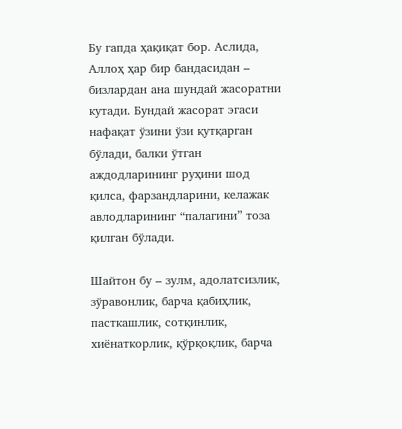Бу гапда ҳақиқат бор. Аслида, Аллоҳ ҳар бир бандасидан – бизлардан ана шундай жасоратни кутади. Бундай жасорат эгаси нафақат ўзини ўзи қутқарган бўлади, балки ўтган аждодларининг руҳини шод қилса, фарзандларини, келажак авлодларининг “палагини” тоза қилган бўлади.

Шайтон бу – зулм, адолатсизлик, зўравонлик, барча қабиҳлик, пасткашлик, сотқинлик, хиёнаткорлик, қўрқоқлик, барча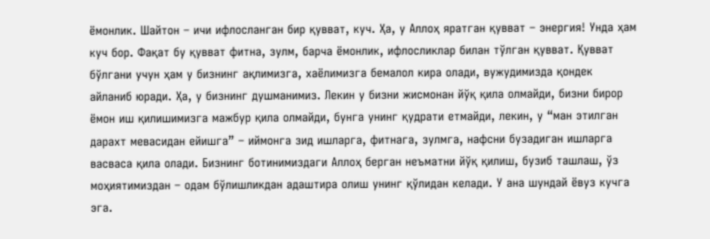ёмонлик. Шайтон – ичи ифлосланган бир қувват, куч. Ҳа, у Аллоҳ яратган қувват – энергия! Унда ҳам куч бор. Фақат бу қувват фитна, зулм, барча ёмонлик, ифлосликлар билан тўлган қувват. Қувват бўлгани учун ҳам у бизнинг ақлимизга, хаёлимизга бемалол кира олади, вужудимизда қондек айланиб юради. Ҳа, у бизнинг душманимиз. Лекин у бизни жисмонан йўқ қила олмайди, бизни бирор ёмон иш қилишимизга мажбур қила олмайди, бунга унинг қудрати етмайди, лекин, у “ман этилган дарахт мевасидан ейишга” – иймонга зид ишларга, фитнага, зулмга, нафсни бузадиган ишларга васваса қила олади. Бизнинг ботинимиздаги Аллоҳ берган неъматни йўқ қилиш, бузиб ташлаш, ўз моҳиятимиздан – одам бўлишликдан адаштира олиш унинг қўлидан келади. У ана шундай ёвуз кучга эга.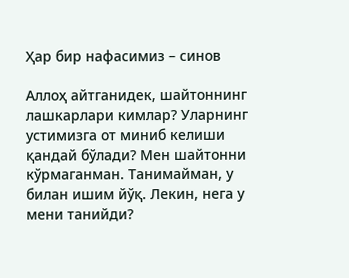Ҳар бир нафасимиз – синов

Аллоҳ айтганидек, шайтоннинг лашкарлари кимлар? Уларнинг устимизга от миниб келиши қандай бўлади? Мен шайтонни кўрмаганман. Танимайман, у билан ишим йўқ. Лекин, нега у мени танийди?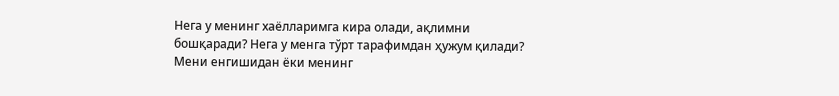Нега у менинг хаёлларимга кира олади, ақлимни бошқаради? Нега у менга тўрт тарафимдан ҳужум қилади? Мени енгишидан ёки менинг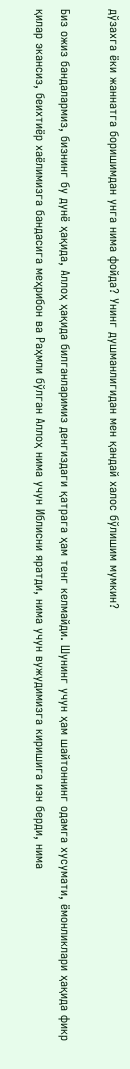дўзахга ёки жаннатга боришимдан унга нима фойда? Унинг душманлигидан мен қандай халос бўлишим мумкин?

Биз ожиз бандалармиз, бизнинг бу дунё ҳақида, Аллоҳ ҳақида билганларимиз денгиздаги қатрага ҳам тенг келмайди. Шунинг учун ҳам шайтоннинг одамга хусумати, ёмонликлари ҳақида фикр қилар экансиз, беихтиёр хаёлимизга бандасига меҳрибон ва Раҳмли бўлган Аллоҳ нима учун Иблисни яратди, нима учун вужудимизга киришига изн берди, нима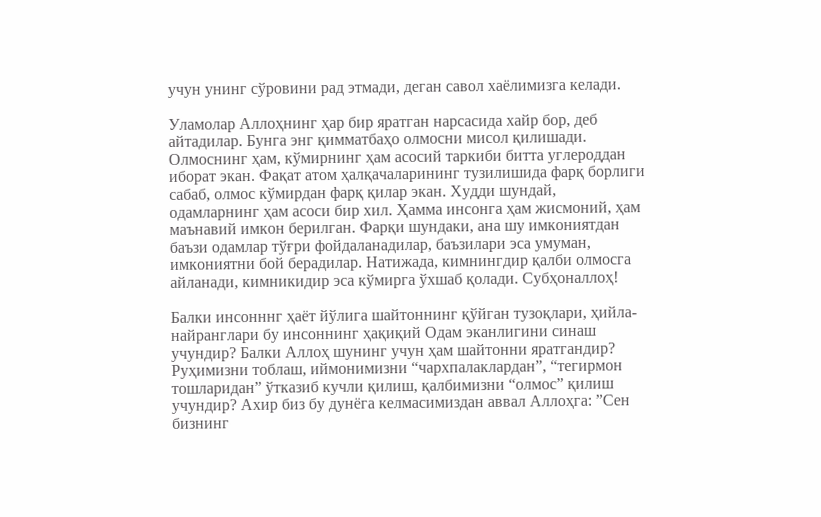учун унинг сўровини рад этмади, деган савол хаёлимизга келади.

Уламолар Аллоҳнинг ҳар бир яратган нарсасида хайр бор, деб айтадилар. Бунга энг қимматбаҳо олмосни мисол қилишади. Олмоснинг ҳам, кўмирнинг ҳам асосий таркиби битта углероддан иборат экан. Фақат атом ҳалқачаларининг тузилишида фарқ борлиги сабаб, олмос кўмирдан фарқ қилар экан. Худди шундай, одамларнинг ҳам асоси бир хил. Ҳамма инсонга ҳам жисмоний, ҳам маънавий имкон берилган. Фарқи шундаки, ана шу имкониятдан баъзи одамлар тўғри фойдаланадилар, баъзилари эса умуман, имкониятни бой берадилар. Натижада, кимнингдир қалби олмосга айланади, кимникидир эса кўмирга ўхшаб қолади. Субҳоналлоҳ!

Балки инсонннг ҳаёт йўлига шайтоннинг қўйган тузоқлари, ҳийла-найранглари бу инсоннинг ҳақиқий Одам эканлигини синаш учундир? Балки Аллоҳ шунинг учун ҳам шайтонни яратгандир? Руҳимизни тоблаш, иймонимизни “чархпалаклардан”, “тегирмон тошларидан” ўтказиб кучли қилиш, қалбимизни “олмос” қилиш учундир? Ахир биз бу дунёга келмасимиздан аввал Аллоҳга: ”Сен бизнинг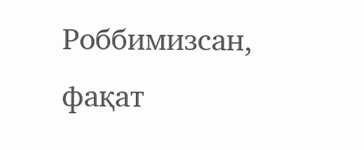Роббимизсан, фақат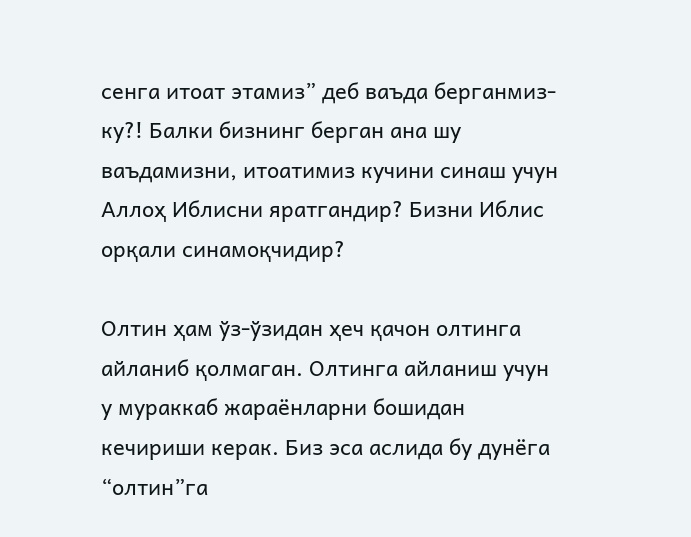сенга итоат этамиз” деб ваъда берганмиз-ку?! Балки бизнинг берган ана шу ваъдамизни, итоатимиз кучини синаш учун Аллоҳ Иблисни яратгандир? Бизни Иблис орқали синамоқчидир?

Олтин ҳам ўз-ўзидан ҳеч қачон олтинга айланиб қолмаган. Олтинга айланиш учун у мураккаб жараёнларни бошидан кечириши керак. Биз эса аслида бу дунёга “олтин”га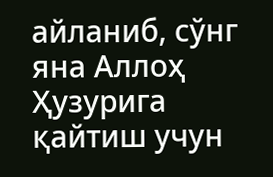айланиб, сўнг яна Аллоҳ Ҳузурига қайтиш учун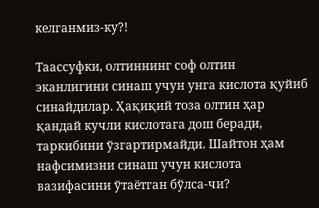келганмиз-ку?!

Таассуфки, олтиннинг соф олтин эканлигини синаш учун унга кислота қуйиб синайдилар. Ҳақиқий тоза олтин ҳар қандай кучли кислотага дош беради, таркибини ўзгартирмайди. Шайтон ҳам нафсимизни синаш учун кислота вазифасини ўтаётган бўлса-чи?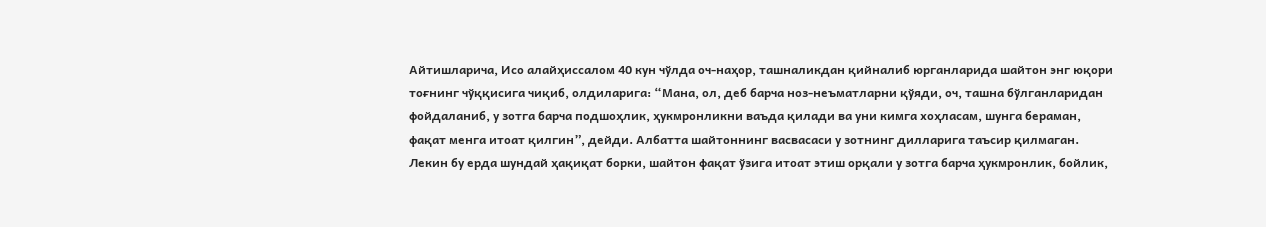Айтишларича, Исо алайҳиссалом 40 кун чўлда оч-наҳор, ташналикдан қийналиб юрганларида шайтон энг юқори тоғнинг чўққисига чиқиб, олдиларига: “Мана, ол, деб барча ноз-неъматларни қўяди, оч, ташна бўлганларидан фойдаланиб, у зотга барча подшоҳлик, ҳукмронликни ваъда қилади ва уни кимга хоҳласам, шунга бераман, фақат менга итоат қилгин”, дейди. Албатта шайтоннинг васвасаси у зотнинг дилларига таъсир қилмаган. Лекин бу ерда шундай ҳақиқат борки, шайтон фақат ўзига итоат этиш орқали у зотга барча ҳукмронлик, бойлик,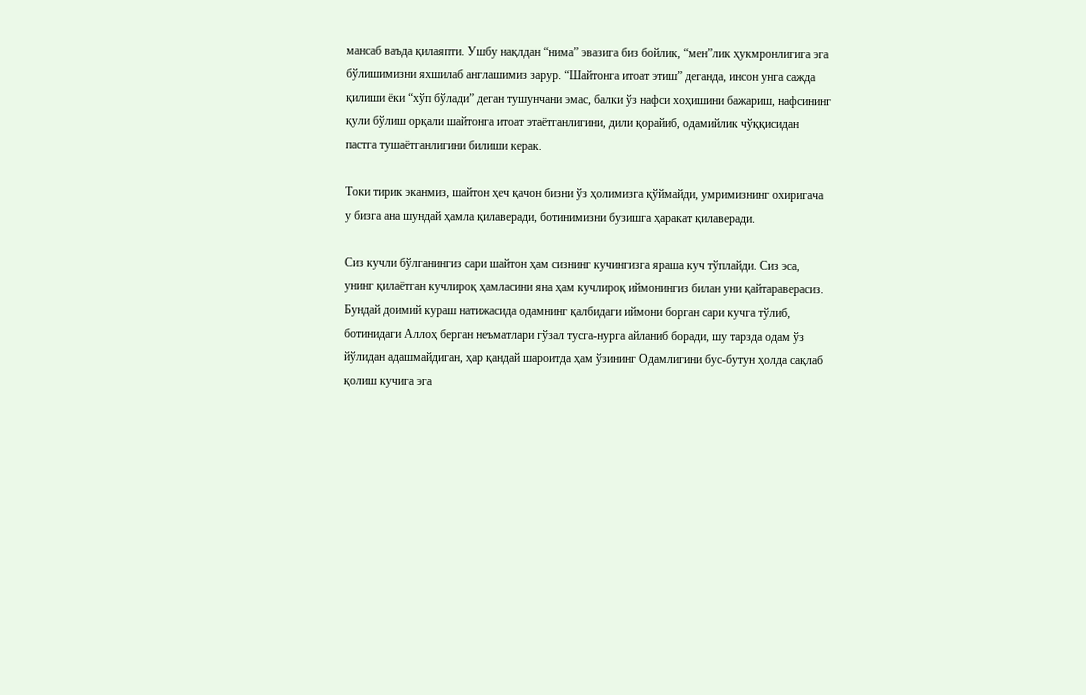мансаб ваъда қилаяпти. Ушбу нақлдан “нима” эвазига биз бойлик, “мен”лик ҳукмронлигига эга бўлишимизни яхшилаб англашимиз зарур. “Шайтонга итоат этиш” деганда, инсон унга сажда қилиши ёки “хўп бўлади” деган тушунчани эмас, балки ўз нафси хоҳишини бажариш, нафсининг қули бўлиш орқали шайтонга итоат этаётганлигини, дили қорайиб, одамийлик чўққисидан пастга тушаётганлигини билиши керак.

Токи тирик эканмиз, шайтон ҳеч қачон бизни ўз ҳолимизга қўймайди, умримизнинг охиригача у бизга ана шундай ҳамла қилаверади, ботинимизни бузишга ҳаракат қилаверади.

Сиз кучли бўлганингиз сари шайтон ҳам сизнинг кучингизга яраша куч тўплайди. Сиз эса, унинг қилаётган кучлироқ ҳамласини яна ҳам кучлироқ иймонингиз билан уни қайтараверасиз. Бундай доимий кураш натижасида одамнинг қалбидаги иймони борган сари кучга тўлиб, ботинидаги Аллоҳ берган неъматлари гўзал тусга-нурга айланиб боради, шу тарзда одам ўз йўлидан адашмайдиган, ҳар қандай шароитда ҳам ўзининг Одамлигини бус-бутун ҳолда сақлаб қолиш кучига эга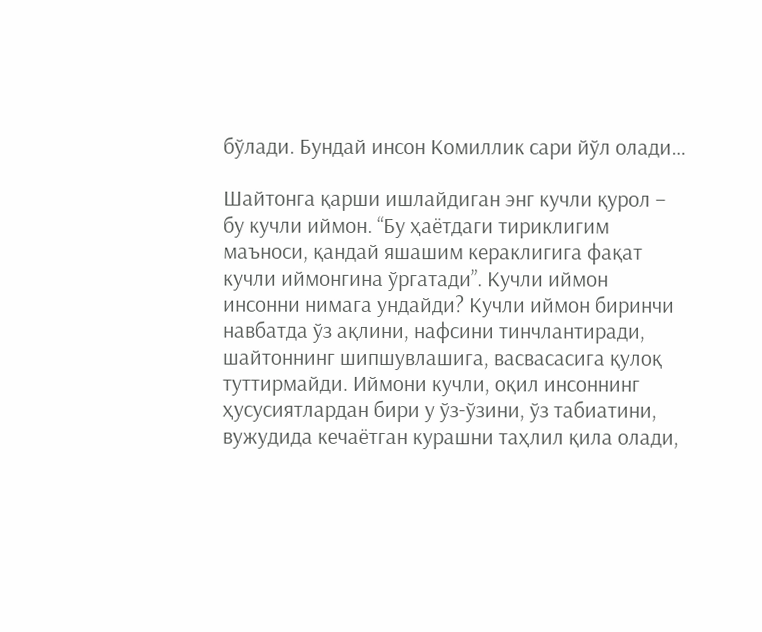бўлади. Бундай инсон Комиллик сари йўл олади…

Шайтонга қарши ишлайдиган энг кучли қурол – бу кучли иймон. “Бу ҳаётдаги тириклигим маъноси, қандай яшашим кераклигига фақат кучли иймонгина ўргатади”. Кучли иймон инсонни нимага ундайди? Кучли иймон биринчи навбатда ўз ақлини, нафсини тинчлантиради, шайтоннинг шипшувлашига, васвасасига қулоқ туттирмайди. Иймони кучли, оқил инсоннинг ҳусусиятлардан бири у ўз-ўзини, ўз табиатини, вужудида кечаётган курашни таҳлил қила олади,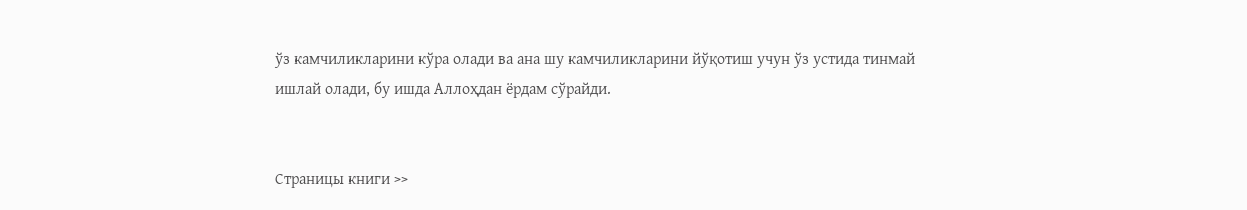ўз камчиликларини кўра олади ва ана шу камчиликларини йўқотиш учун ўз устида тинмай ишлай олади, бу ишда Аллоҳдан ёрдам сўрайди.


Страницы книги >>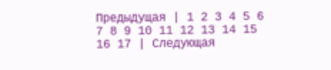Предыдущая | 1 2 3 4 5 6 7 8 9 10 11 12 13 14 15 16 17 | Следующая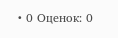• 0 Оценок: 0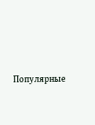Популярные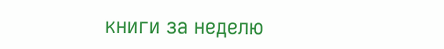книги за неделю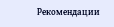Рекомендации